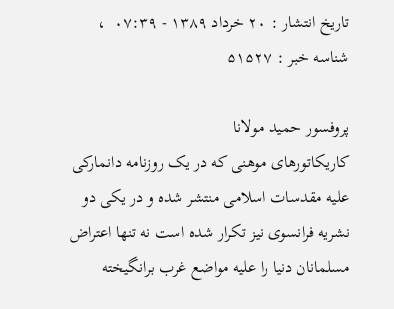تاریخ انتشار : ۲۰ خرداد ۱۳۸۹ - ۰۷:۳۹  ،
شناسه خبر : ۵۱۵۲۷

پروفسور حمید مولانا
کاریکاتورهای موهنی که در یک روزنامه دانمارکی علیه مقدسات اسلامی منتشر شده و در یکی دو نشریه فرانسوی نیز تکرار شده است نه تنها اعتراض مسلمانان دنیا را علیه مواضع غرب برانگیخته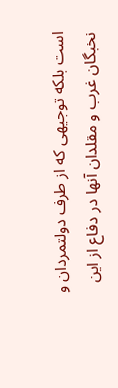است بلکه توجیهی که از طرف دولتمردان و نخبگان غرب و مقلدان آنها در دفاع از این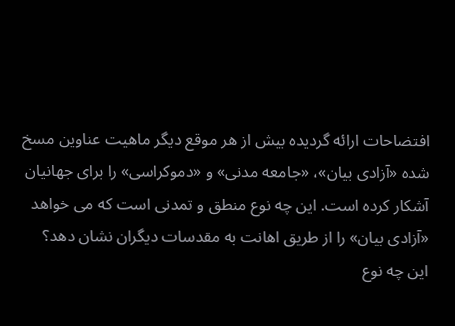افتضاحات ارائه گردیده بیش از هر موقع دیگر ماهیت عناوین مسخ شده «آزادی بیان»، «جامعه مدنی» و «دموکراسی» را برای جهانیان آشکار کرده است. این چه نوع منطق و تمدنی است که می خواهد «آزادی بیان» را از طریق اهانت به مقدسات دیگران نشان دهد؟
این چه نوع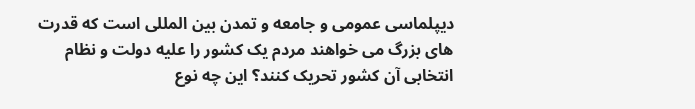دیپلماسی عمومی و جامعه و تمدن بین المللی است که قدرت های بزرگ می خواهند مردم یک کشور را علیه دولت و نظام انتخابی آن کشور تحریک کنند؟ این چه نوع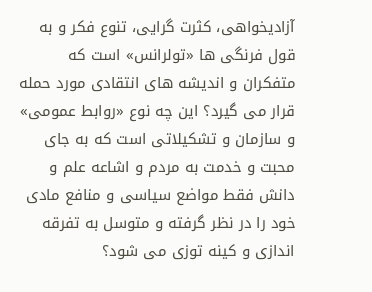آزادیخواهی، کثرت گرایی، تنوع فکر و به قول فرنگی ها «تولرانس» است که متفکران و اندیشه های انتقادی مورد حمله قرار می گیرد؟ این چه نوع «روابط عمومی» و سازمان و تشکیلاتی است که به جای محبت و خدمت به مردم و اشاعه علم و دانش فقط مواضع سیاسی و منافع مادی خود را در نظر گرفته و متوسل به تفرقه اندازی و کینه توزی می شود؟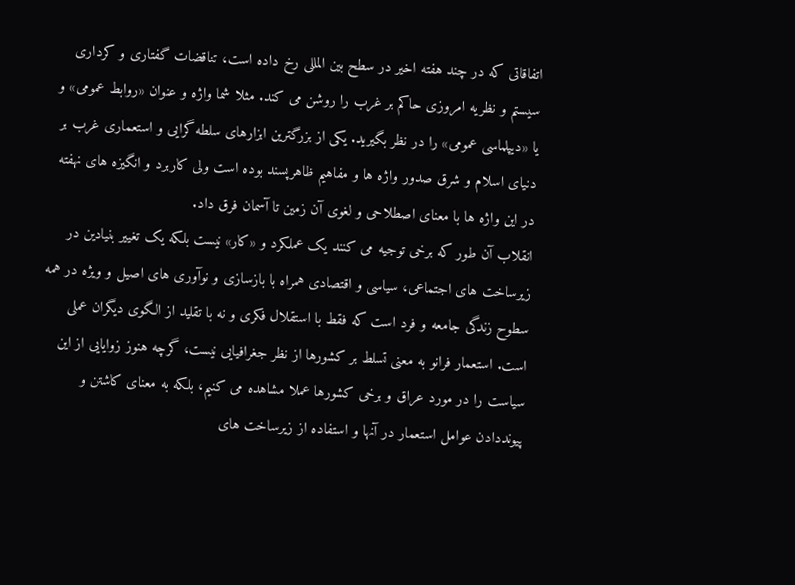اتفاقاتی که در چند هفته اخیر در سطح بین المللی رخ داده است، تناقضات گفتاری و کرداری سیستم و نظریه امروزی حاکم بر غرب را روشن می کند. مثلا شما واژه و عنوان «روابط عمومی» و یا «دیپلماسی عمومی» را در نظر بگیرید. یکی از بزرگترین ابزارهای سلطه گرایی و استعماری غرب بر دنیای اسلام و شرق صدور واژه ها و مفاهیم ظاهرپسند بوده است ولی کاربرد و انگیزه های نهفته در این واژه ها با معنای اصطلاحی و لغوی آن زمین تا آسمان فرق داد.
انقلاب آن طور که برخی توجیه می کنند یک عملکرد و «کار» نیست بلکه یک تغییر بنیادین در زیرساخت های اجتماعی، سیاسی و اقتصادی همراه با بازسازی و نوآوری های اصیل و ویژه در همه سطوح زندگی جامعه و فرد است که فقط با استقلال فکری و نه با تقلید از الگوی دیگران عملی است. استعمار فرانو به معنی تسلط بر کشورها از نظر جغرافیایی نیست، گرچه هنوز زوایایی از این سیاست را در مورد عراق و برخی کشورها عملا مشاهده می کنیم، بلکه به معنای کاشتن و پیونددادن عوامل استعمار در آنها و استفاده از زیرساخت های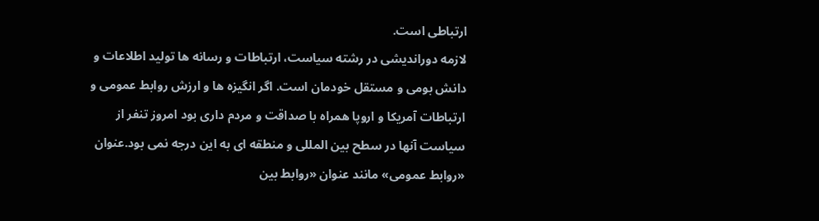ارتباطی است.
لازمه دوراندیشی در رشته سیاست، ارتباطات و رسانه ها تولید اطلاعات و دانش بومی و مستقل خودمان است. اگر انگیزه ها و ارزش روابط عمومی و ارتباطات آمریکا و اروپا همراه با صداقت و مردم داری بود امروز تنفر از سیاست آنها در سطح بین المللی و منطقه ای به این درجه نمی بود.عنوان «روابط عمومی» مانند عنوان «روابط بین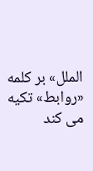الملل» بر کلمه «روابط» تکیه می کند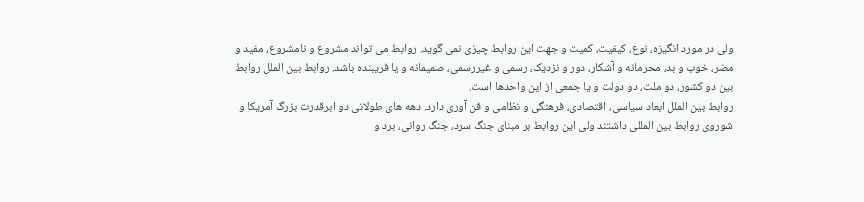ولی در مورد انگیزه، نوع، کیفیت، کمیت و جهت این روابط چیزی نمی گوید. روابط می تواند مشروع و نامشروع، مفید و مضر، خوب و بد، محرمانه و آشکار، دور و نزدیک، رسمی و غیررسمی، صمیمانه و یا فریبنده باشد. روابط بین الملل روابط بین دو کشور، دو ملت، دو دولت و یا جمعی از این واحدها است.
روابط بین الملل ابعاد سیاسی، اقتصادی، فرهنگی و نظامی و فن آوری دارد. دهه های طولانی دو ابرقدرت بزرگ آمریکا و شوروی روابط بین المللی داشتند ولی این روابط بر مبنای جنگ سرد، جنگ روانی، برد و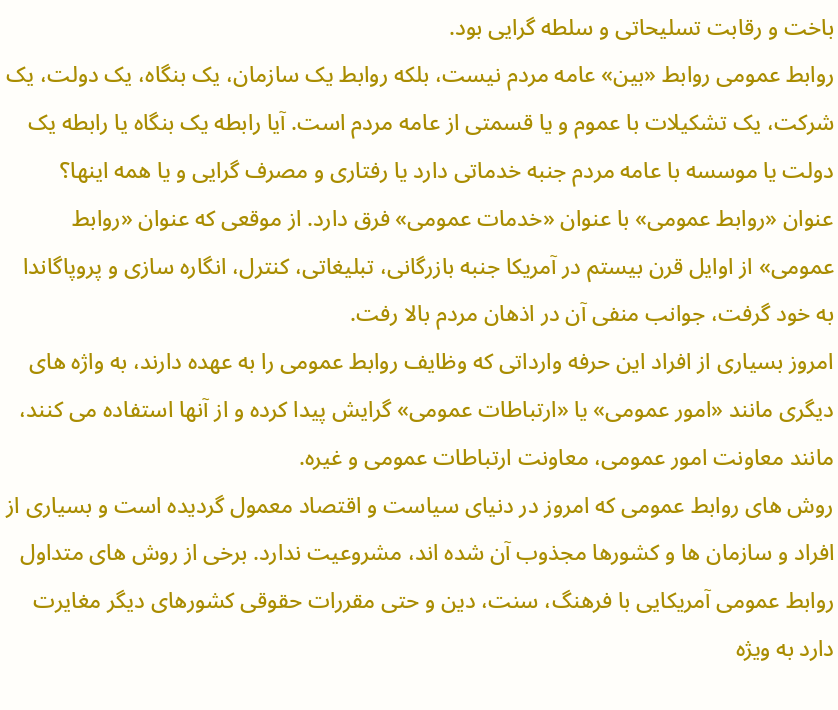باخت و رقابت تسلیحاتی و سلطه گرایی بود.
روابط عمومی روابط «بین» عامه مردم نیست، بلکه روابط یک سازمان، یک بنگاه، یک دولت، یک شرکت، یک تشکیلات با عموم و یا قسمتی از عامه مردم است. آیا رابطه یک بنگاه یا رابطه یک دولت یا موسسه با عامه مردم جنبه خدماتی دارد یا رفتاری و مصرف گرایی و یا همه اینها؟ عنوان «روابط عمومی» با عنوان «خدمات عمومی» فرق دارد. از موقعی که عنوان «روابط عمومی» از اوایل قرن بیستم در آمریکا جنبه بازرگانی، تبلیغاتی، کنترل، انگاره سازی و پروپاگاندا به خود گرفت، جوانب منفی آن در اذهان مردم بالا رفت.
امروز بسیاری از افراد این حرفه وارداتی که وظایف روابط عمومی را به عهده دارند، به واژه های دیگری مانند «امور عمومی» یا «ارتباطات عمومی» گرایش پیدا کرده و از آنها استفاده می کنند، مانند معاونت امور عمومی، معاونت ارتباطات عمومی و غیره.
روش های روابط عمومی که امروز در دنیای سیاست و اقتصاد معمول گردیده است و بسیاری از افراد و سازمان ها و کشورها مجذوب آن شده اند، مشروعیت ندارد. برخی از روش های متداول روابط عمومی آمریکایی با فرهنگ، سنت، دین و حتی مقررات حقوقی کشورهای دیگر مغایرت دارد به ویژه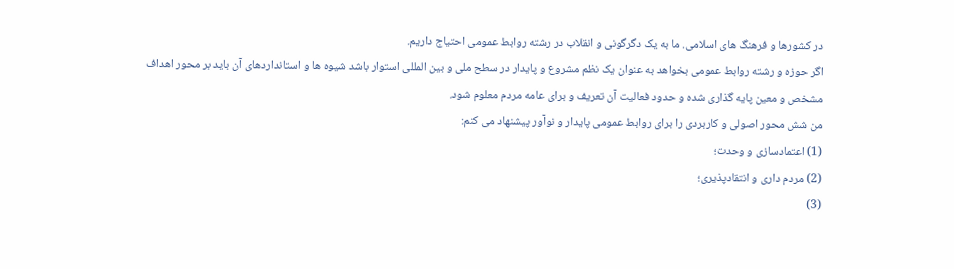در کشورها و فرهنگ های اسلامی. ما به یک دگرگونی و انقلاب در رشته روابط عمومی احتیاج داریم.
اگر حوزه و رشته روابط عمومی بخواهد به عنوان یک نظم مشروع و پایدار در سطح ملی و بین المللی استوار باشد شیوه ها و استانداردهای آن باید بر محور اهداف مشخص و معین پایه گذاری شده و حدود فعالیت آن تعریف و برای عامه مردم معلوم شود.
من شش محور اصولی و کاربردی را برای روابط عمومی پایدار و نوآور پیشنهاد می کنم:
(1) اعتمادسازی و وحدت؛
(2) مردم داری و انتقادپذیری؛
(3)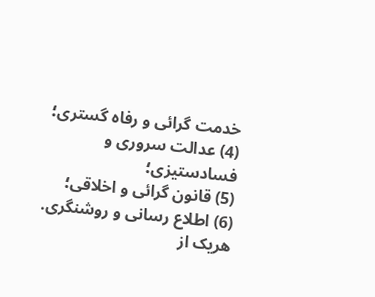خدمت گرائی و رفاه گستری؛
(4) عدالت سروری و فسادستیزی؛
(5) قانون گرائی و اخلاقی؛
(6) اطلاع رسانی و روشنگری.
هریک از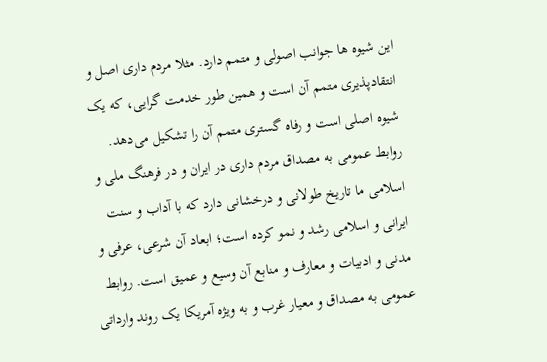این شیوه ها جوانب اصولی و متمم دارد. مثلا مردم داری اصل و انتقادپذیری متمم آن است و همین طور خدمت گرایی، که یک شیوه اصلی است و رفاه گستری متمم آن را تشکیل می‌دهد.
روابط عمومی به مصداق مردم داری در ایران و در فرهنگ ملی و اسلامی ما تاریخ طولانی و درخشانی دارد که با آداب و سنت ایرانی و اسلامی رشد و نمو کرده است؛ ابعاد آن شرعی، عرفی و مدنی و ادبیات و معارف و منابع آن وسیع و عمیق است. روابط عمومی به مصداق و معیار غرب و به ویژه آمریکا یک روند وارداتی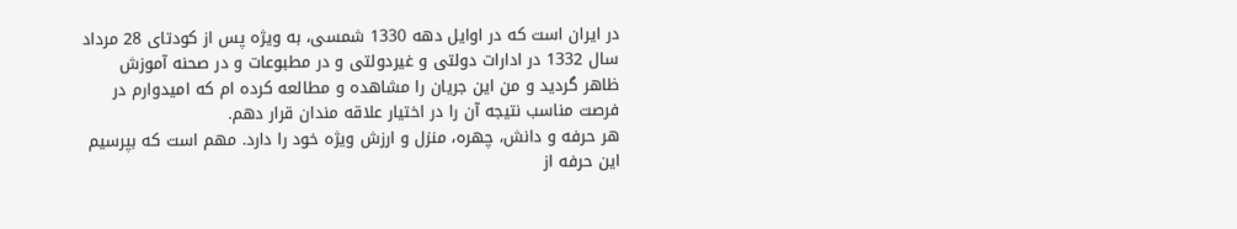در ایران است که در اوایل دهه 1330 شمسی، به ویژه پس از کودتای 28 مرداد سال 1332 در ادارات دولتی و غیردولتی و در مطبوعات و در صحنه آموزش ظاهر گردید و من این جریان را مشاهده و مطالعه کرده ام که امیدوارم در فرصت مناسب نتیجه آن را در اختیار علاقه مندان قرار دهم.
هر حرفه و دانش، چهره، منزل و ارزش ویژه خود را دارد. مهم است که بپرسیم این حرفه از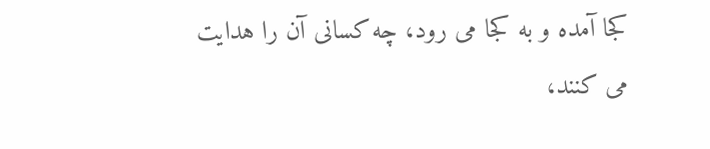کجا آمده و به کجا می رود، چه کسانی آن را هدایت می کنند،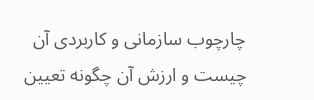چارچوب سازمانی و کاربردی آن چیست و ارزش آن چگونه تعیین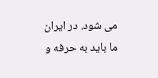می شود. در ایران ما باید به حرفه و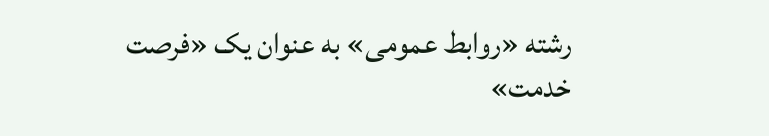رشته «روابط عمومی» به عنوان یک «فرصت خدمت»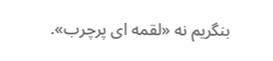بنگریم نه «لقمه ای پرچرب».